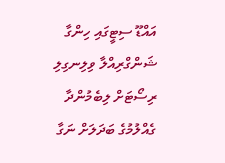އައްޑޫ ސިޓީގައި ހިންގާ ޝަންގްރިއްލާ ވިލިނގިލި ރިސޯޓަށް ލިބެމުންދާ ގެއްލުމުގެ ބަދަލަށް ނަގާ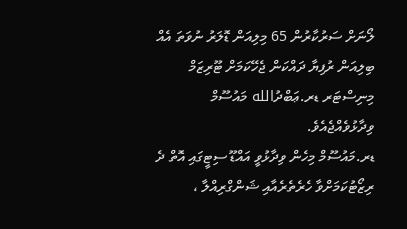ލޯނަށް ސަރުކާރުން 65 މިލިއަން ޑޮލަރު ނުވަތަ އެއް ބިލިއަން ރުފިޔާ ދައްކަން ޖެހޭކަމަށް ޓޫރިޒަމް މިނިސްޓަރ ޑރ.ޢަބްދުالله މައުސޫމް ވިދާޅުވެއްޖެއެވެ.
ޑރ.މައުސޫމް މިހެން ވިދާޅުވީ އައްޑޫ ސިޓީގައި އޮތް ދެ ރިޒޯޓުކަމަށްވާ ހެރެތެރެއާއި ޝަންގްރިއްލާ ،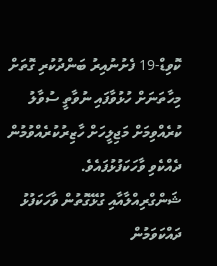ކޮވިޑް-19 ފެށުނުއިރު ބަންދުކުރި ގޮތަށް މިހާތަނަށް ހުޅުވާފައި ނުވާތީ ސުވާލު ކުރެއްވިމަށް މަޖިލީހަށް ހާޒިރުކުރެއްވުމުން ދެއްކެވި ވާހަކަފުޅުފައެވެ.
ޝަންގްރިއްލާއާއި ގުޅޭގޮތުން ވާހަކަފުޅު ދައްކަވަމުން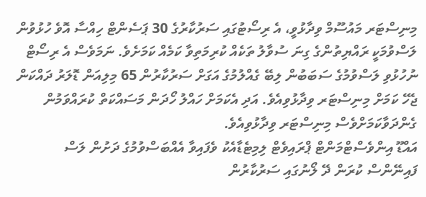މިނިސްޓަރ މައުސޫމް ވިދާޅުވީ، އެ ރިސޯޓުގައި ސަރުކާރުގެ 30 ޕަސެންޓް ހިއްސާ އޮވެ ހުޅުވުން ލަސްވުމަކީ ރައްޔިތުންގެ ގިނަ ސުވާލު ތަކެއް ކުރިމަތިވާ ކަމެއް ކަމަށެވެ. ނަމަވެސް އެ ރިސޯޓް ނުހުޅުވި ލަސްވުމުގެ ސަބަބުން ލިބޭ ގެއްލުމުގެ އަގަށް ސަރުކާރުން 65 މިލިއަން ޑޮލަރު ދައްކަން ޖެހޭ ކަމަށް މިނިސްޓަރ ވިދާޅުވިއެވެ. އަދި އެކަމަށް ހައްލު ހޯދަން މަސައްކަތް ކުރައްވަމުން ގެންދަވާކަމަށްވެސް މިނިސްޓަރ ވިދާޅުވިއެވެ.
އައްޑޫ އިންވެސްޓްމަންޓް ޕްރައިވެޓް ލިމިޓެޑާއެކު ވެފައިވާ އެއްބަސްވުމުގެ ދަށުން ލަސް ފައިނޭންސް ކުރަން ދޭ ލޯނުގައި ސަރުކާރުން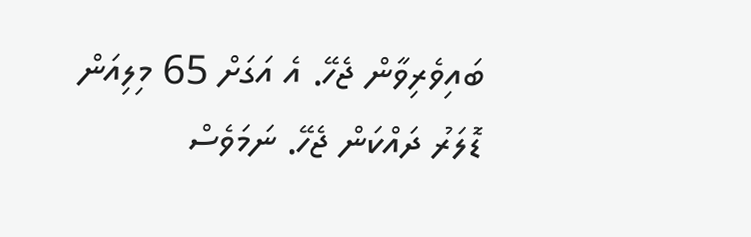ބައިވެރިވާން ޖެހޭ. އެ އަގަށް 65 މިލިއަން ޑޮލަރު ދައްކަން ޖެހޭ. ނަމަވެސް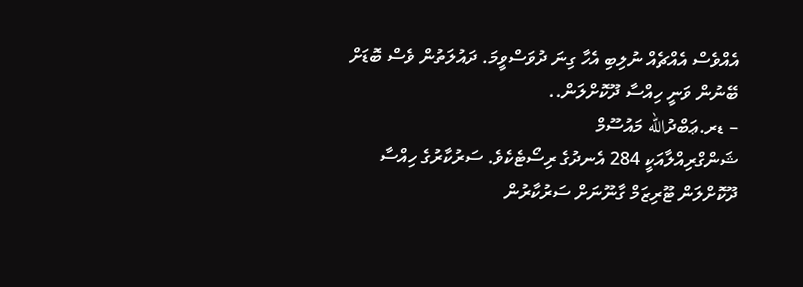އެއްވެސް އެއްޗެއް ނުލިބި އެހާ ގިނަ ދުވަސްވީމަ. ދައުލަތުން ވެސް ބޮޑަށް ބޭނުން ވަނީ ހިއްސާ ދޫކޮށްލަން..
– ޑރ.ޢަބްދުالله މައުސޫމް
ޝަންގްރިއްލާއަކީ 284 އެނދުގެ ރިސޯޓެކެވެ. ސަރުކާރުގެ ހިއްސާ ދޫކޮށްލަން ޓޫރިޒަމް ގާނޫނަށް ސަރުކާރުން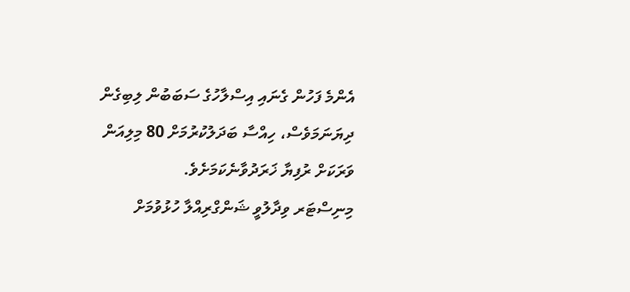އެންމެ ފަހުން ގެނައި އިސްލާހުގެ ސަބަބުން ލިބިގެން ދިޔަނަމަވެސް، ހިއްސާ ބަދަލުކުރުމަށް 80 މިލިއަން ވަރަކަށް ރުފިޔާ ޚަރަދުވާނެކަމަށެވެ.
މިނިސްޓަރ ވިދާލުވީ ޝަންގްރިއްލާ ހުޅުވުމަށް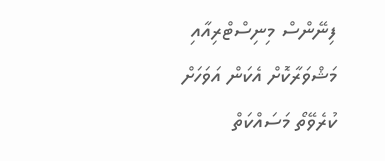ފިނޭންސް މިނިސްޓްރިއާއި މަޝްވަރާކޮށް އެކަން އަވަހަށް ކުރެވޭތޯ މަސައްކަތް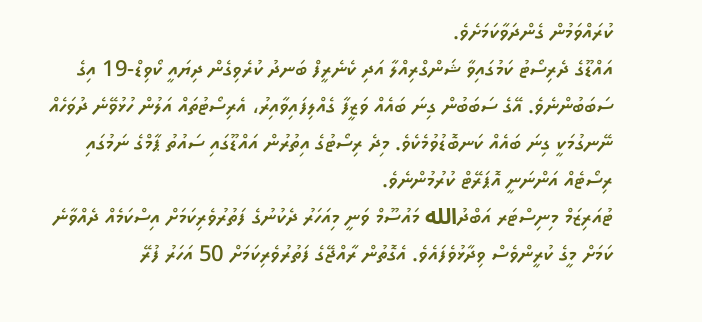ކުރައްވަމުން ގެންދަވާކަމަށެވެ.
އައްޑޫގެ ދެރިސޯޓު ކަމުގައިވާ ޝަންގްރިއްލާ އަދި ކެނެރީފް ބަނދު ކުރެވިގެން ދިޔައީ ކޯވިޑް-19 އިގެ ސަބަބުންނެވެ. އޭގެ ސަބަބުން ގިނަ ބައެއް ވަޒީފާ ގެއްލިފައިވާއިރު، އެރިސޯޓުތައް އަލުން ހުޅުވޭނެ ދުވަހެއް ނޭނގުމަކީ ގިނަ ބައެއް ކަނބޮޑުވުމެކެވެ. މިދެ ރިސޯޓުގެ އިތުރުން އައްޑޫގައި ސައުތު ޕާމްގެ ނަމުގައި ރިސޯޓެއް އަންނަނީ އޮޕަރޭޓް ކުރުމުންނެވެ.
ޓުއަރިޒަމް މިނިސްޓަރ އަބްދުالله މައުސޫމް ވަނީ މިއަހަރު ދެކުނުގެ ފަތުރުވެރިކަމަށް އިސްކަމެއް ދެއްވާނެ ކަމަށް މީގެ ކުރީންވެސް ވިދާޅުވެފައެވެ. އެގޮތުން ރާއްޖޭގެ ފަތުރުވެރިކަމަށް 50 އަހަރު ފުރޭ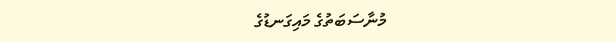މުނާސަބަތުގެ މައިގަނޑުގެ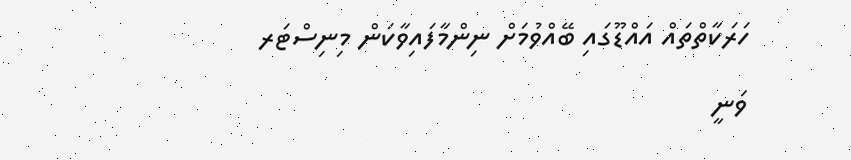ހަރަކާތްތައް އައްޑޫގައި ބޭއްވުމަށް ނިންމާފައިވާކަން މިނިސްޓަރ ވަނީ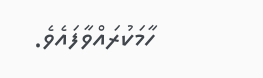ހާމަކުރައްވާފައެވެ.